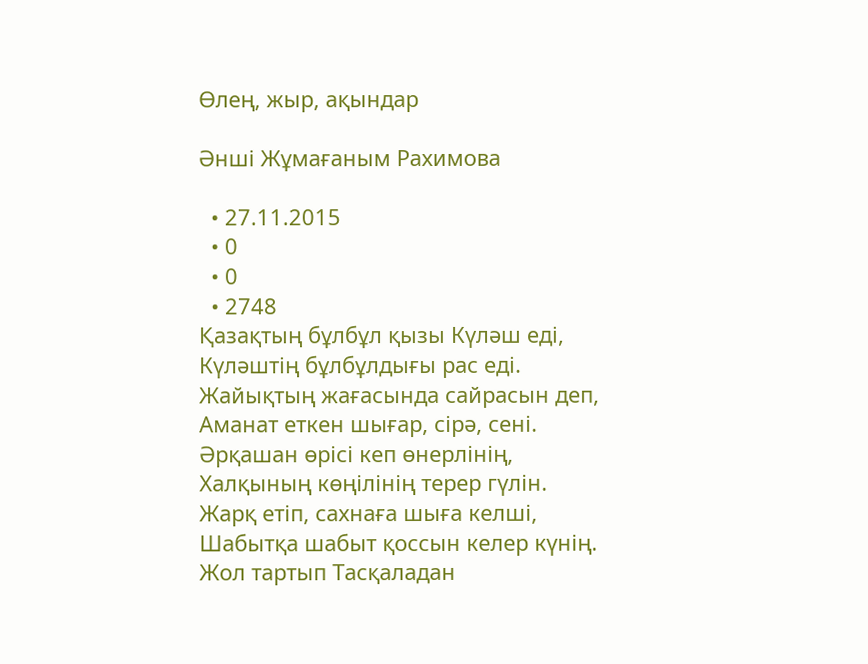Өлең, жыр, ақындар

Әнші Жұмағаным Рахимова

  • 27.11.2015
  • 0
  • 0
  • 2748
Қазақтың бұлбұл қызы Күләш еді,
Күләштің бұлбұлдығы рас еді.
Жайықтың жағасында сайрасын деп,
Аманат еткен шығар, сірә, сені.
Әрқашан өрісі кеп өнерлінің,
Халқының көңілінің терер гүлін.
Жарқ етіп, сахнаға шыға келші,
Шабытқа шабыт қоссын келер күнің.
Жол тартып Тасқаладан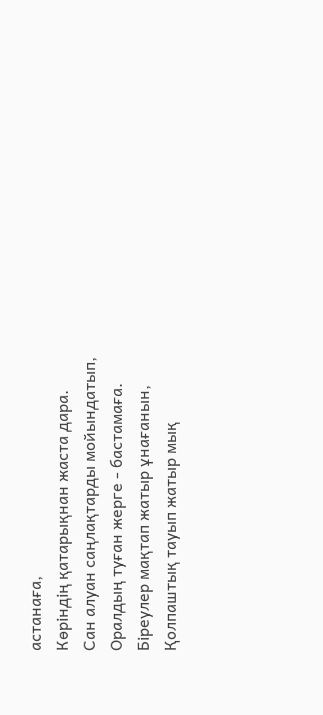астанаға,
Көріндің қатарықнан жаста дара.
Сан алуан саңлақтарды мойындатып,
Оралдың туған жерге - бастамаға.
Біреулер мақтап жатыр ұнағанын,
Қолпаштық тауып жатыр мық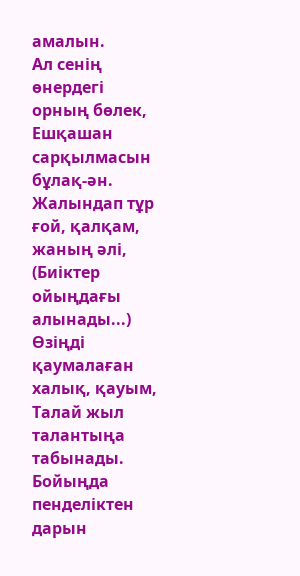амалын.
Ал сенің өнердегі орның бөлек,
Ешқашан сарқылмасын бұлақ-ән.
Жалындап тұр ғой, қалқам, жаның әлі,
(Биіктер ойыңдағы алынады...)
Өзіңді қаумалаған халық, қауым,
Талай жыл талантыңа табынады.
Бойыңда пенделіктен дарын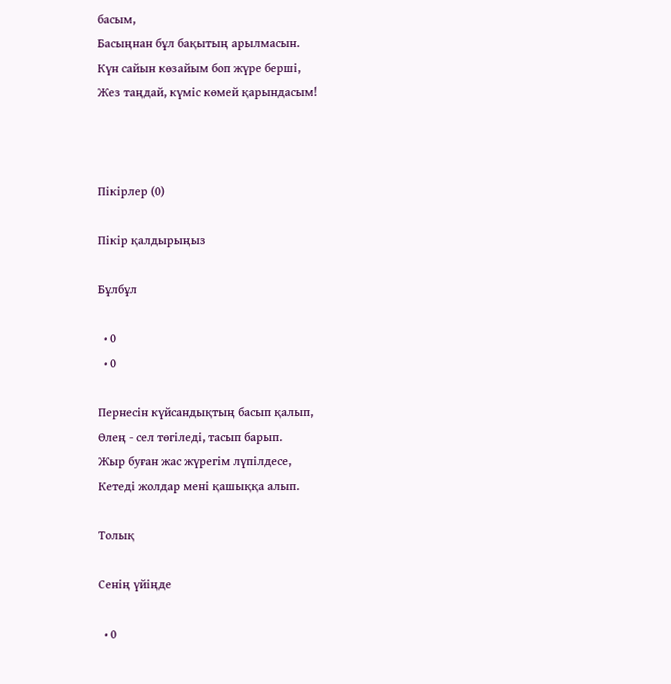басым,
Басыңнан бұл бақытың арылмасын.
Күн сайын көзайым боп жүре берші,
Жез таңдай, күміс көмей қарындасым!



Пікірлер (0)

Пікір қалдырыңыз

Бұлбұл

  • 0
  • 0

Пернесін күйсандықтың басып қалып,
Өлең - сел төгіледі, тасып барып.
Жыр буған жас жүрегім лүпілдесе,
Кетеді жолдар мені қашыққа алып.

Толық

Сенің үйіңде

  • 0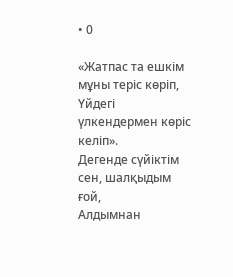• 0

«Жатпас та ешкім мұны теріс көріп,
Үйдегі үлкендермен көріс келіп».
Дегенде сүйіктім сен, шалқыдым ғой,
Алдымнан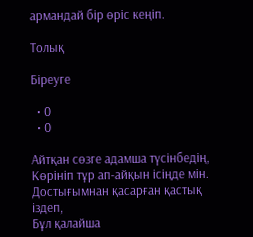армандай бір өріс кеңіп.

Толық

Біреуге

  • 0
  • 0

Айтқан сөзге адамша түсінбедің,
Көрініп тұр ап-айқын ісіңде мін.
Достығымнан қасарған қастық іздеп,
Бұл қалайша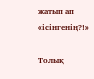жатып aп «ісінгенің?!»

Толық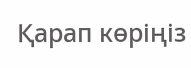Қарап көріңіз